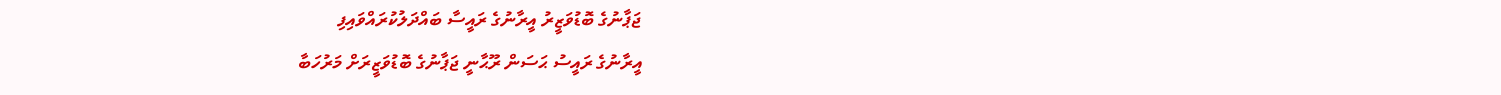ޖަޕާނުގެ ބޮޑުވަޒީރު އީރާނުގެ ރައީސާ ބައްދަލުކުރައްވައިފި
އީރާނުގެ ރައީސު ޙަސަން ރޫޙާނީ ޖަޕާނުގެ ބޮޑުވަޒީރަށް މަރުހަބާ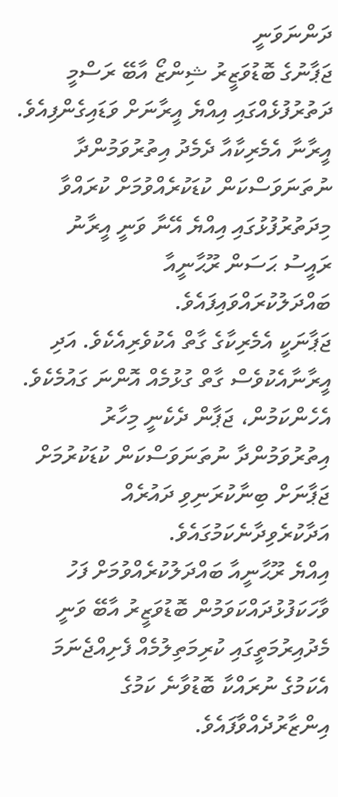ދަންނަވަނީ
ޖަޕާނުގެ ބޮޑުވަޒީރު ޝިންޒޯ އާބޭ ރަސްމީ ދަތުރުފުޅެއްގައި އިއްޔެ އީރާނަށް ވަޑައިގެންފިއެވެ. އީރާނާ އެމެރިކާއާ ދެމެދު އިތުރުވަމުންދާ ނުތަނަވަސްކަން ކުޑަކުރެއްވުމަށް ކުރައްވާ މިދަތުރުފުޅުގައި އިއްޔެ އޭނާ ވަނީ އީރާނު ރައީސު ޙަސަން ރޫޙާނީއާ ބައްދަލުކުރައްވައިފައެވެ.
ޖަޕާނަކީ އެމެރިކާގެ ގާތް އެކުވެރިއެކެވެ. އަދި އީރާނާއެކުވެސް ގާތް ގުޅުމެއް އޮންނަ ގައުމެކެވެ. އެހެންކަމުން، ޖަޕާން ދެކެނީ މިހާރު އިތުރުވަމުންދާ ނުތަނަވަސްކަން ކުޑަކުރުމަށް ޖަޕާނަށް ބިނާކުރަނިވި ދައުރެއް އަދާކުރެވިދާނެކަމުގައެވެ.
އިއްޔެ ރޫޙާނީއާ ބައްދަލުކުރެއްވުމަށް ފަހު ވާހަކަފުޅުދައްކަވަމުން ބޮޑުވަޒީރު އާބޭ ވަނީ މެދުއިރުމަތީގައި ކުރިމަތިލުމެއް ފެށިއްޖެނަމަ އެކަމުގެ ނުރައްކާ ބޮޑުވާނެ ކަމުގެ އިންޒާރުދެއްވާފައެވެ.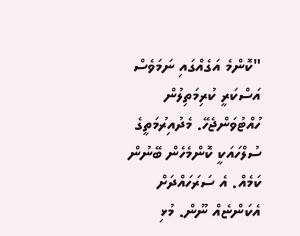"ކޮންމެ އަގެއްގައި ނަމަވެސް އަސްކަރީ ކުރިމަތިލުން ހުއްޓުވަންޖެހޭ. މެދުއިރުމަތީގެ ސުލްހައަކީ ކޮންމެހެން ބޭނުން ކަމެއް. އެ ސަރަހައްދަށް އެކަންޏެއް ނޫން. މުޅި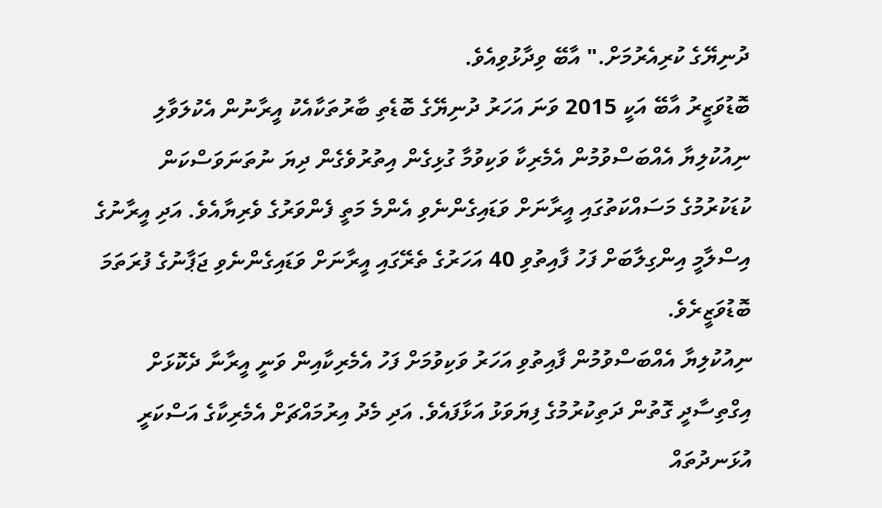ދުނިޔޭގެ ކުރިއެރުމަށް." އާބޭ ވިދާޅުވިއެވެ.
ބޮޑުވަޒީރު އާބޭ އަކީ 2015 ވަނަ އަހަރު ދުނިޔޭގެ ބޮޑެތި ބާރުތަކާއެކު އީރާނުން އެކުލަވާލި ނިއުކުލިޔާ އެއްބަސްވުމުން އެމެރިކާ ވަކިވުމާ ގުޅިގެން އިތުރުވެގެން ދިޔަ ނުތަނަވަސްކަން ކުޑަކުރުމުގެ މަސައްކަތުގައި އީރާނަށް ވަޑައިގެންނެވި އެންމެ މަތީ ފެންވަރުގެ ވެރިޔާއެވެ. އަދި އީރާނުގެ އިސްލާމީ އިންގިލާބަށް ފަހު ފާއިތުވި 40 އަހަރުގެ ތެރޭގައި އީރާނަށް ވަޑައިގެންނެވި ޖަޕާނުގެ ފުރަތަމަ ބޮޑުވަޒީރެވެ.
ނިއުކުލިޔާ އެއްބަސްވުމުން ފާއިތުވި އަހަރު ވަކިވުމަށް ފަހު އެމެރިކާއިން ވަނީ އީރާނާ ދެކޮޅަށް އިގްތިސާދީ ގޮތުން ދަތިކުރުމުގެ ފިޔަވަޅު އަޅާފައެވެ. އަދި މެދު އިރުމައްޗަށް އެމެރިކާގެ އަސްކަރީ އުޅަނދުތައް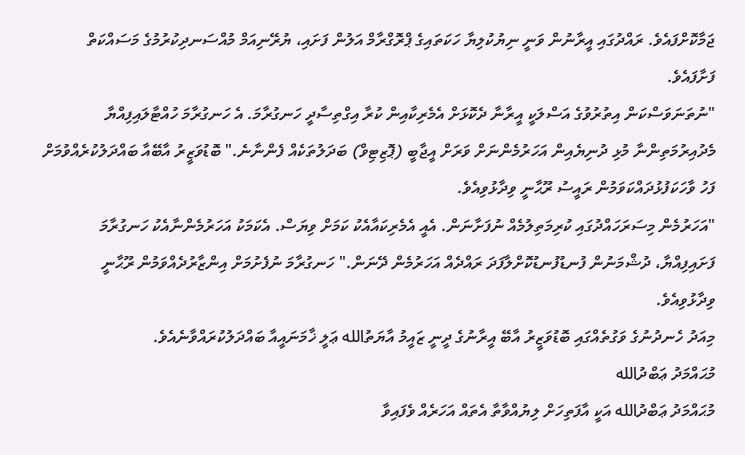ޖަމާކޮށްފައެވެ. ރައްދުގައި އީރާނުން ވަނީ ނިޔުކުލިޔާ ހަކަތައިގެ ޕްރޮގްރާމް އަލުން ފަށައި، ޔުރޭނިއަމް މުއްސަނދިކުރުމުގެ މަސައްކަތް ފަށާފައެވެ.
"ނުތަނަވަސްކަން އިތުރުވުގެ އަސްލަކީ އީރާނާ ދެކޮޅަށް އެމެރިކާއިން ކުރާ އިގްތިސާދީ ހަނގުރާމަ. އެ ހަނގުރާމަ ހުއްޓާލައިފިއްޔާ މެދުއިރުމަތިންނާ މުޅި ދުނިޔެއިން އަހަރުމެންނަށް ވަރަށް އީޖާބީ (ޕޮޒިޓިވް) ބަދަލުތަކެއް ފެންނާނެ." ބޮޑުވަޒީރު އާބޭއާ ބައްދަލުކުރެއްވުމަށް ފަހު ވާހަކަފުޅުދައްކަވަމުން ރައީސު ރޫޙާނީ ވިދާޅުވިއެވެ.
"އަހަރުމެން މިސަރަހައްދުގައި ކުރިމަތިލުމެއް ނުފަށާނަން. އެއީ އެމެރިކައާއެކު ކަމަށް ވިޔަސް. އެކަމަކު އަހަރުމެންނާއެކު ހަނގުރާމަ ފަށައިފިއްޔާ، ދުޝްމަނުން ފުނޑުފުނޑުކޮށްލާފަދަ ރައްދެއް އަހަރުމެން ދޭނަން." ހަނގުރާމަ ނުފެށުމަށް އިންޒާރުދެއްވަމުން ރޫޙާނީ ވިދާޅުވިއެވެ.
މިއަދު ހެނދުނުގެ ވަގުތެއްގައި ބޮޑުވަޒީރު އާބޭ އީރާނުގެ ދީނީ ޒައީމު އާޔަތުالله ޢަލީ ޚާމަނައީއާ ބައްދަލުކުރައްވާނެއެވެ.
މުޙައްމަދު ޢަބްދުالله
މުޙައްމަދު ޢަބްދުالله އަކީ އާފަތިހަށް ލިޔުއްވާތާ އެތައް އަހަރެއް ވެފައިވާ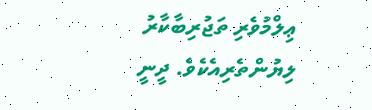ޢިލްމުވެރި ތަޖުރިބާކާރު ލިޔުންތެރިއެކެވެ. ދީނީ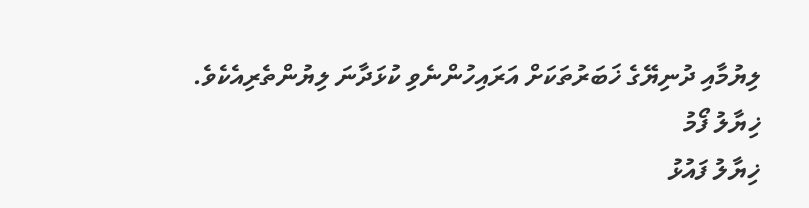ލިޔުމާއި ދުނިޔޭގެ ޚަބަރުތަކަށް އަރައިހުންނެވި ކުޅަދާނަ ލިޔުންތެރިއެކެވެ.
ޚިޔާލު ފޯމު
ޚިޔާލު ފައުޅު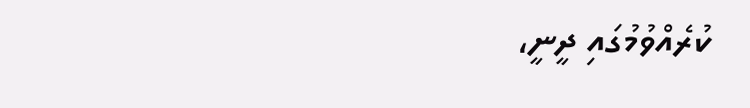ކުރެއްވުމުގައި ދީނީ،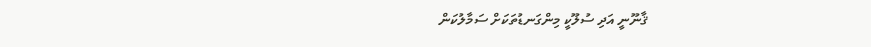ޤާނޫނީ އަދި ސުލޫކީ މިންގަނޑުތަކަށް ސަމާލުކަން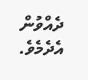ދެއްވުން އެދެމެވެ.